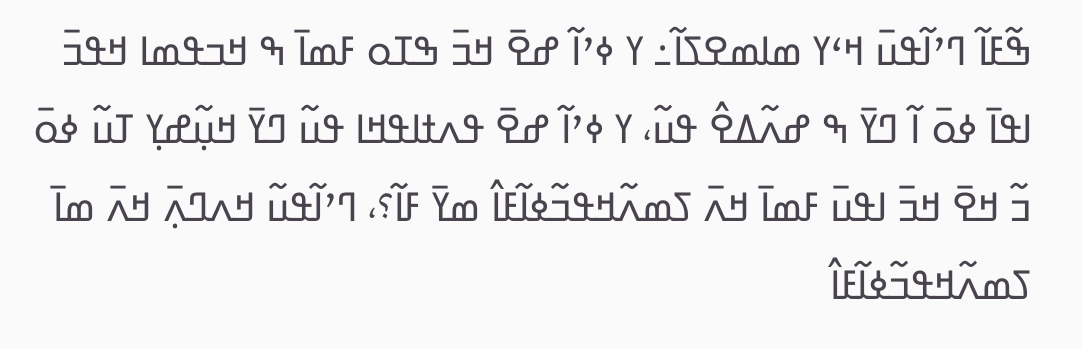ߒ߬ߓߊ߬ ߣߴߊ߬ߟߎ߫ ߞߵߌ ߘߊߘߐߖߊ߬߸ ߌ ߦߴߊ߬ ߝߐ߫ ߞߏ߫ ߒߠߋ ߓߘߊ߫ ߒ ߞߏߟߘߊ ߞߟߏ߫ ߊߟߊ߫ ߦߋ߫ ߊ߬ ߣߌ߫ ߒ ߝߍ߬ߡߐ߮ ߟߎ߬، ߌ ߦߴߊ߬ ߝߐ߫ ߟߍߙߊߟߞߊ ߟߎ߬ ߣߌ߫ ߞߎ߲߬ߝߌ߲ ߠߎ߬ ߦߋ߫ ߏ߬ ߞߐ߫ ߞߏ߫ ߊߟߎ߫ ߓߘߊ߫ ߞߍ߫ ߖߘߍ߬ߞߟߏ߬ߦߊ߬ߓߊ߮ ߘߌ߫ ߓߊ߬؟، ߣߴߊ߬ߟߎ߬ ߞߍߣߍ߲߫ ߞߍ߫ ߘߊ߫ ߖߘߍ߬ߞߟߏ߬ߦߊ߬ߓߊ߮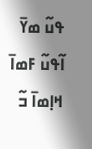ߟߎ߬ ߘߌ߫ ߊ߬ߟߎ߬ ߓߘߊ߫ ߞߊ߲ߘߊ߫ ߏ߬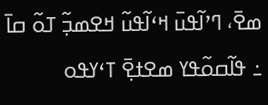ߘߐ߫، ߣߴߊ߬ߟߎ߫ ߞߵߊ߬ߟߎ߬ ߞߐߘߏ߲߬ ߠߋ߬ ߛߊ߫ ߸ ߟߊ߬ߛߋ߬ߟߌ ߘߐߙߐ߲߫ ߠߵߌߟߋ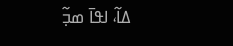ߡߊ߬، ߊߟߊ߫ ߘߏ߲߬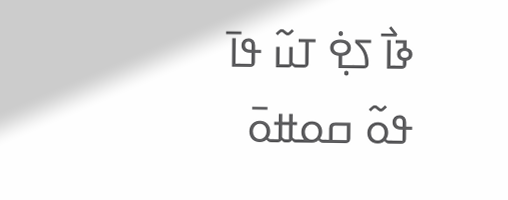ߢߊ߯ ߖߐ߲߭ ߠߎ߬ ߟߊ߫ ߟߋ߬ ߛߋߚߋ߫